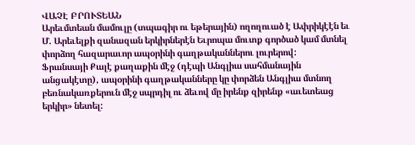ՎԱՉԷ ԲՐՈՒՏԵԱՆ
Արեւմտեան մամուլը (տպագիր ու եթերային) ողողուած է Ափրիկէէն եւ Մ. Արեւելքի զանազան երկիրներէն Եւրոպա մուտք գործած կամ մտնել փորձող հազարաւոր ապօրինի գաղթականներու լուրերով:
Ֆրանսայի Քալէ քաղաքին մէջ (դէպի Անգլիա սահմանային անցակէտը), ապօրինի գաղթականները կը փորձեն Անգլիա մտնող բեռնակառքերուն մէջ սպրդիլ ու ձեւով մը իրենք զիրենք «աւետեաց երկիր» նետել: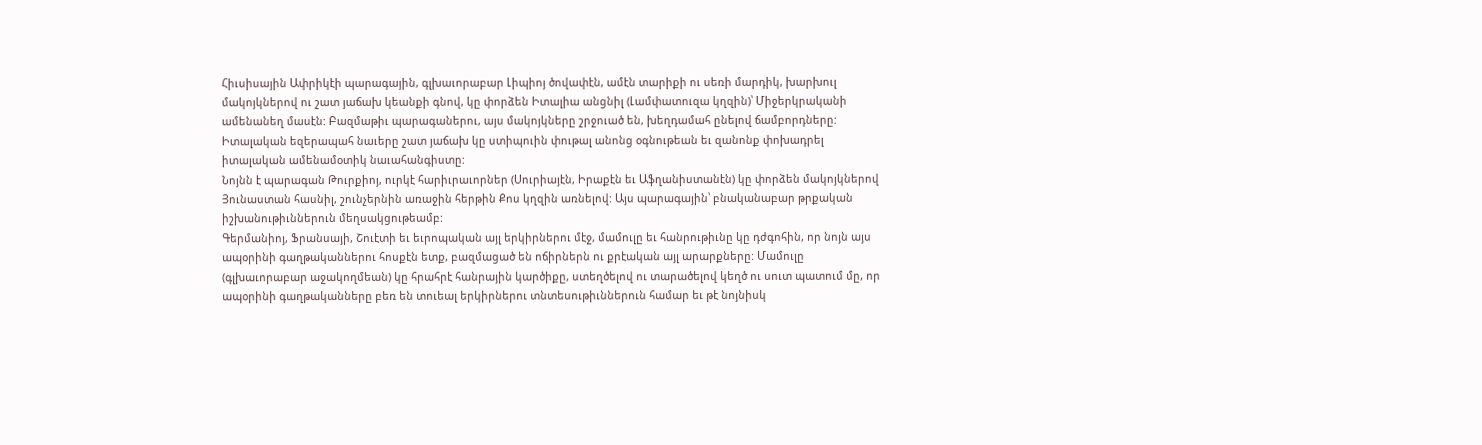Հիւսիսային Ափրիկէի պարագային, գլխաւորաբար Լիպիոյ ծովափէն, ամէն տարիքի ու սեռի մարդիկ, խարխուլ մակոյկներով ու շատ յաճախ կեանքի գնով, կը փորձեն Իտալիա անցնիլ (Լամփատուզա կղզին)՝ Միջերկրականի ամենանեղ մասէն: Բազմաթիւ պարագաներու, այս մակոյկները շրջուած են, խեղդամահ ընելով ճամբորդները: Իտալական եզերապահ նաւերը շատ յաճախ կը ստիպուին փութալ անոնց օգնութեան եւ զանոնք փոխադրել իտալական ամենամօտիկ նաւահանգիստը:
Նոյնն է պարագան Թուրքիոյ, ուրկէ հարիւրաւորներ (Սուրիայէն, Իրաքէն եւ Աֆղանիստանէն) կը փորձեն մակոյկներով Յունաստան հասնիլ, շունչերնին առաջին հերթին Քոս կղզին առնելով: Այս պարագային՝ բնականաբար թրքական իշխանութիւններուն մեղսակցութեամբ:
Գերմանիոյ, Ֆրանսայի, Շուէտի եւ եւրոպական այլ երկիրներու մէջ, մամուլը եւ հանրութիւնը կը դժգոհին, որ նոյն այս ապօրինի գաղթականներու հոսքէն ետք, բազմացած են ոճիրներն ու քրէական այլ արարքները: Մամուլը (գլխաւորաբար աջակողմեան) կը հրահրէ հանրային կարծիքը, ստեղծելով ու տարածելով կեղծ ու սուտ պատում մը, որ ապօրինի գաղթականները բեռ են տուեալ երկիրներու տնտեսութիւններուն համար եւ թէ նոյնիսկ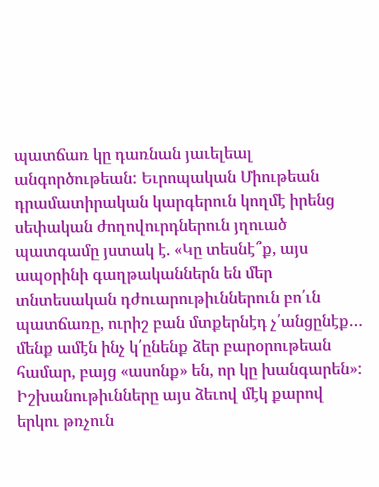պատճառ կը դառնան յաւելեալ անգործութեան: Եւրոպական Միութեան դրամատիրական կարգերուն կողմէ իրենց սեփական ժողովուրդներուն յղուած պատգամը յստակ է. «Կը տեսնէ՞ք, այս ապօրինի գաղթականներն են մեր տնտեսական դժուարութիւններուն բո՛ւն պատճառը, ուրիշ բան մտքերնէդ չ՛անցընէք… մենք ամէն ինչ կ՛ընենք ձեր բարօրութեան համար, բայց «ասոնք» են, որ կը խանգարեն»: Իշխանութիւնները այս ձեւով մէկ քարով երկու թռչուն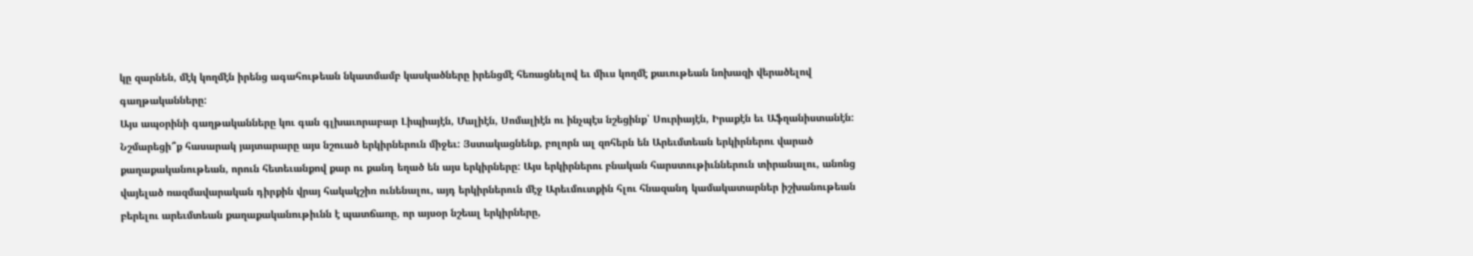կը զարնեն, մէկ կողմէն իրենց ագահութեան նկատմամբ կասկածները իրենցմէ հեռացնելով եւ միւս կողմէ քաւութեան նոխազի վերածելով գաղթականները:
Այս ապօրինի գաղթականները կու գան գլխաւորաբար Լիպիայէն, Մալիէն, Սոմալիէն ու ինչպէս նշեցինք՝ Սուրիայէն, Իրաքէն եւ Աֆղանիստանէն:
Նշմարեցի՞ք հասարակ յայտարարը այս նշուած երկիրներուն միջեւ: Յստակացնենք, բոլորն ալ զոհերն են Արեւմտեան երկիրներու վարած քաղաքականութեան, որուն հետեւանքով քար ու քանդ եղած են այս երկիրները: Այս երկիրներու բնական հարստութիւններուն տիրանալու, անոնց վայելած ռազմավարական դիրքին վրայ հակակշիռ ունենալու, այդ երկիրներուն մէջ Արեւմուտքին հլու հնազանդ կամակատարներ իշխանութեան բերելու արեւմտեան քաղաքականութիւնն է պատճառը, որ այսօր նշեալ երկիրները,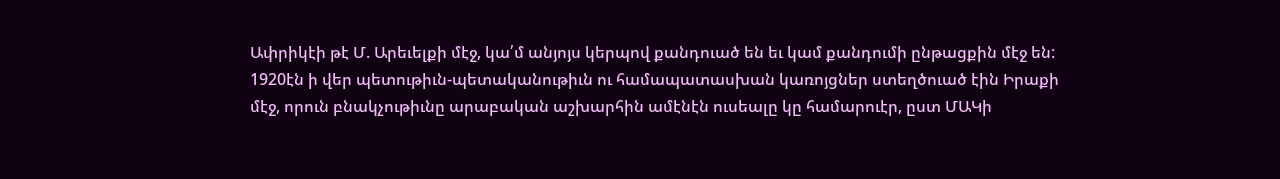Ափրիկէի թէ Մ. Արեւելքի մէջ, կա՛մ անյոյս կերպով քանդուած են եւ կամ քանդումի ընթացքին մէջ են:
1920էն ի վեր պետութիւն-պետականութիւն ու համապատասխան կառոյցներ ստեղծուած էին Իրաքի մէջ, որուն բնակչութիւնը արաբական աշխարհին ամէնէն ուսեալը կը համարուէր, ըստ ՄԱԿի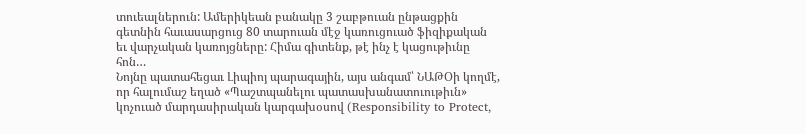տուեալներուն: Ամերիկեան բանակը 3 շաբթուան ընթացքին գետնին հաւասարցուց 80 տարուան մէջ կառուցուած ֆիզիքական եւ վարչական կառոյցները: Հիմա գիտենք, թէ ինչ է կացութիւնը հոն…
Նոյնը պատահեցաւ Լիպիոյ պարագային, այս անգամ՝ ՆԱԹՕի կողմէ, որ հալումաշ եղած «Պաշտպանելու պատասխանատուութիւն» կոչուած մարդասիրական կարգախօսով (Responsibility to Protect,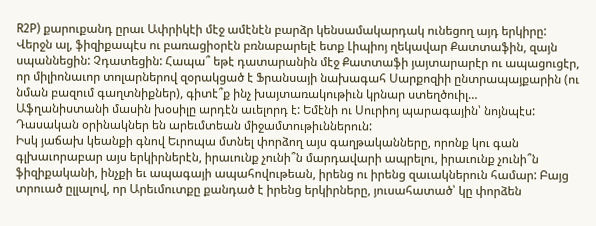R2P) քարուքանդ ըրաւ Ափրիկէի մէջ ամէնէն բարձր կենսամակարդակ ունեցող այդ երկիրը: Վերջն ալ, ֆիզիքապէս ու բառացիօրէն բռնաբարելէ ետք Լիպիոյ ղեկավար Քատտաֆին, զայն սպաննեցին: Չդատեցին: Հապա՞ եթէ դատարանին մէջ Քատտաֆի յայտարարէր ու ապացուցէր, որ միլիոնաւոր տոլարներով զօրակցած է Ֆրանսայի նախագահ Սարքոզիի ընտրապայքարին (ու նման բազում գաղտնիքներ), գիտէ՞ք ինչ խայտառակութիւն կրնար ստեղծուիլ…
Աֆղանիստանի մասին խօսիլը արդէն աւելորդ է: Եմէնի ու Սուրիոյ պարագային՝ նոյնպէս: Դասական օրինակներ են արեւմտեան միջամտութիւններուն:
Իսկ յաճախ կեանքի գնով Եւրոպա մտնել փորձող այս գաղթականները, որոնք կու գան գլխաւորաբար այս երկիրներէն, իրաւունք չունի՞ն մարդավարի ապրելու, իրաւունք չունի՞ն ֆիզիքականի, ինչքի եւ ապագայի ապահովութեան, իրենց ու իրենց զաւակներուն համար: Բայց տրուած ըլլալով, որ Արեւմուտքը քանդած է իրենց երկիրները, յուսահատած՝ կը փորձեն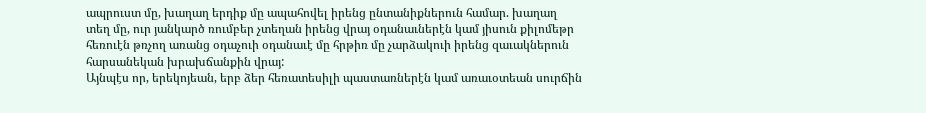ապրուստ մը, խաղաղ երդիք մը ապահովել իրենց ընտանիքներուն համար. խաղաղ տեղ մը, ուր յանկարծ ռումբեր չտեղան իրենց վրայ օդանաւներէն կամ յիսուն քիլոմեթր հեռուէն թռչող առանց օդաչուի օդանաւէ մը հրթիռ մը չարձակուի իրենց զաւակներուն հարսանեկան խրախճանքին վրայ:
Այնպէս որ, երեկոյեան, երբ ձեր հեռատեսիլի պաստառներէն կամ առաւօտեան սուրճին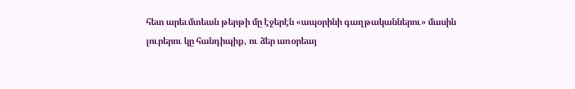հետ արեւմտեան թերթի մը էջերէն «ապօրինի գաղթականներու» մասին լուրերու կը հանդիպիք, ու ձեր առօրեայ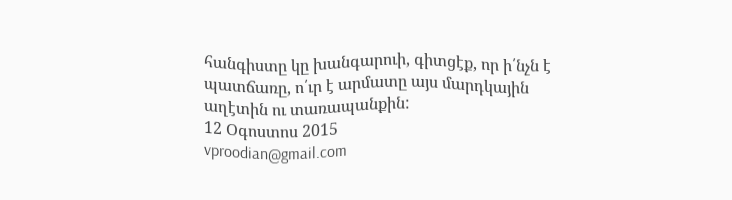հանգիստը կը խանգարուի, գիտցէք, որ ի՛նչն է պատճառը, ո՛ւր է արմատը այս մարդկային աղէտին ու տառապանքին:
12 Օգոստոս 2015
vproodian@gmail.com